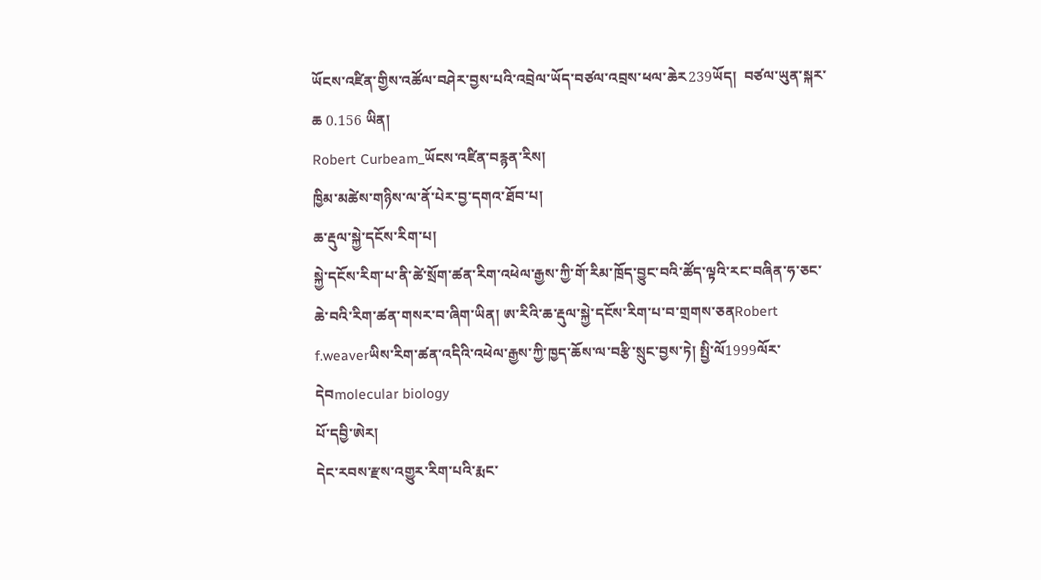ཡོངས་འཛིན་གྱིས་འཚོལ་བཤེར་བྱས་པའི་འབྲེལ་ཡོད་བཙལ་འབྲས་ཕལ་ཆེར239ཡོད།  བཙལ་ཡུན་སྐར་ཆ 0.156 ཡིན།
Robert Curbeam_ཡོངས་འཛིན་བརྙན་རིས།
ཁྱིམ་མཚེས་གཉིས་ལ་ནོ་པེར་བྱ་དགའ་ཐོབ་པ།
ཆ་རྡུལ་སྐྱེ་དངོས་རིག་པ།
སྐྱེ་དངོས་རིག་པ་ནི་ཚེ་སྲོག་ཚན་རིག་འཕེལ་རྒྱས་ཀྱི་གོ་རིམ་ཁྲོད་བྱུང་བའི་ཚོད་ལྟའི་རང་བཞིན་ཧ་ཅང་ཆེ་བའི་རིག་ཚན་གསར་བ་ཞིག་ཡིན། ཨ་རིའི་ཆ་རྡུལ་སྐྱེ་དངོས་རིག་པ་བ་གྲགས་ཅནRobert f.weaverཡིས་རིག་ཚན་འདིའི་འཕེལ་རྒྱས་ཀྱི་ཁྱད་ཆོས་ལ་བརྩི་སྲུང་བྱས་ཏེ། སྤྱི་ལོ1999ལོར་དེབmolecular biology
པོ་དབྱི་ཨེར།
དེང་རབས་རྫས་འགྱུར་རིག་པའི་རྨང་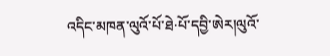འདིང་མཁན་ལུའོ་པོ་ཐེ·པོ་དབྱི་ཨེར།ལུའོ་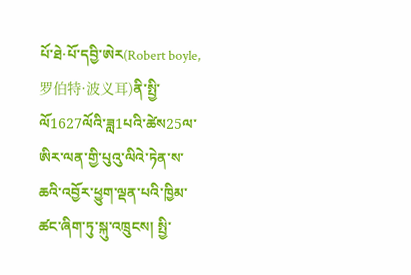པོ་ཐེ·པོ་དབྱི་ཨེར(Robert boyle,罗伯特·波义耳)ནི་སྤྱི་ལོ1627ལོའི་ཟླ1པའི་ཚེས25ལ་ཨིར་ལན་གྱི་པུའུ་ལིའེ་ཏེན་ས་ཆའི་འབྱོར་ཕྱུག་ལྡན་པའི་ཁྱིམ་ཚང་ཞིག་ཏུ་སྐུ་འཁྲུངས། སྤྱི་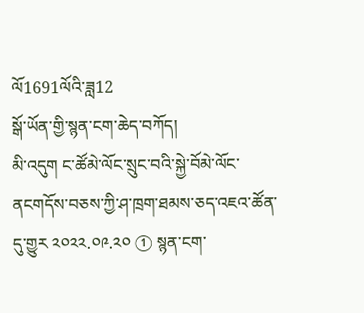ལོ1691ལོའི་ཟླ12
སྒོ་ཡོན་གྱི་སྙན་ངག་ཆེད་བཀོད།
མི་འདུག ང་ཚོམེ་ལོང་སྲུང་བའི་སྐྱེ་བོམེ་ལོང་ནངགདོས་བཅས་ཀྱི་ཤ་ཁྲག་ཐམས་ཅད་འཇའ་ཚོན་དུ་གྱུར ༢༠༢༢.༠༩.༢༠ ① སྙན་ངག་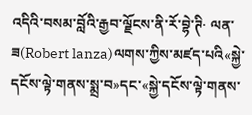འདིའི་བསམ་བློའི་རྒྱབ་ལྗོངས་ནི་རོ་བྷེ་ཊི· ལན་ཟ(Robert lanza)ལགས་ཀྱིས་མཛད་པའི«སྐྱེ་དངོས་ལྟེ་གནས་སྨྲ་བ»དང་«སྐྱེ་དངོས་ལྟེ་གནས་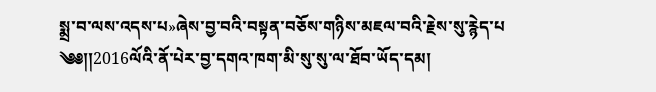སྨྲ་བ་ལས་འདས་པ»ཞེས་བྱ་བའི་བསྟན་བཅོས་གཉིས་མཇལ་བའི་རྗེས་སུ་རྙེད་པ
༄༅།།2016ལོའི་ནོ་པེར་བྱ་དགའ་ཁག་མི་སུ་སུ་ལ་ཐོབ་ཡོད་དམ།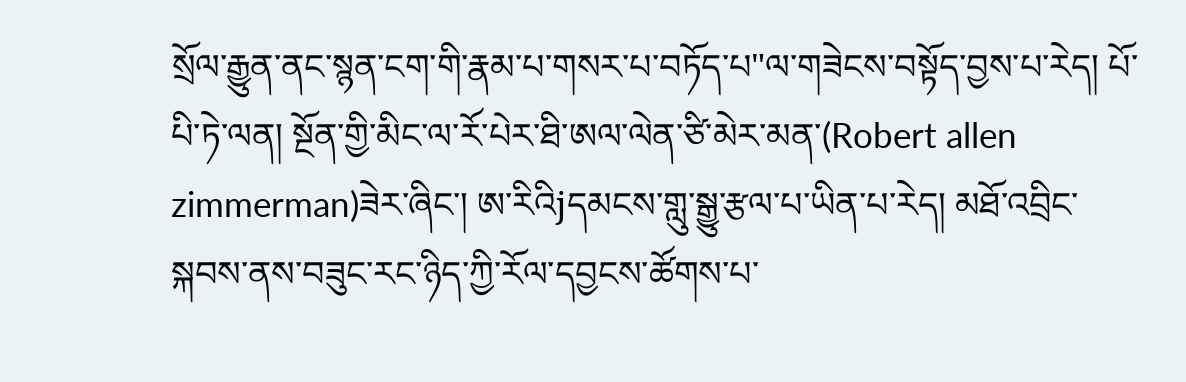སྲོལ་རྒྱུན་ནང་སྙན་ངག་གི་རྣམ་པ་གསར་པ་བཏོད་པ"ལ་གཟེངས་བསྟོད་བྱས་པ་རེད། པོ་པི་ཏེ་ལན། སྔོན་གྱི་མིང་ལ་རོ་པེར་ཐི་ཨལ་ལེན་ཙི་མེར་མན་(Robert allen zimmerman)ཟེར་ཞིང་། ཨ་རིའིjདམངས་གླུ་སྒྱུ་རྩལ་པ་ཡིན་པ་རེད། མཐོ་འབྲིང་སྐབས་ནས་བཟུང་རང་ཉིད་ཀྱི་རོལ་དབྱངས་ཚོགས་པ་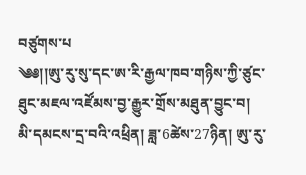བཙུགས་པ
༄༅།།ཨུ་རུ་སུ་དང་ཨ་རི་རྒྱལ་ཁབ་གཉིས་ཀྱི་ཙུང་ཐུང་མཇལ་འཛོམས་བྱ་རྒྱུར་གྲོས་མཐུན་བྱུང་བ།
མི་དམངས་དྲ་བའི་འཕྲིན། ཟླ་6ཚེས་27ཉིན། ཨུ་རུ་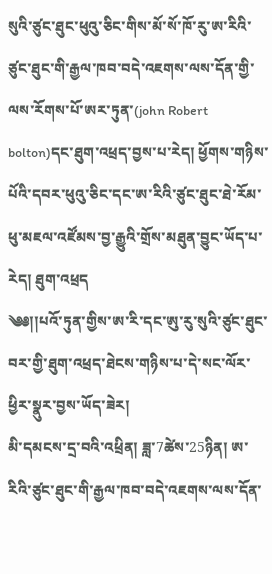སུའི་ཙུང་ཐུང་ཕུའུ་ཅིང་གིས་མོ་སོ་ཁོ་རུ་ཨ་རིའི་ཙུང་ཐུང་གི་རྒྱལ་ཁབ་བདེ་འཇགས་ལས་དོན་གྱི་ལས་རོགས་པོ་ཨར་ཏུན་(john Robert bolton)དང་ཐུག་འཕྲད་བྱས་པ་རེད། ཕྱོགས་གཉིས་པོའི་དབར་ཕུའུ་ཅིང་དང་ཨ་རིའི་ཙུང་ཐུང་ཐེ་རོམ་ཕུ་མཇལ་འཛོམས་བྱ་རྒྱུའི་གྲོས་མཐུན་བྱུང་ཡོད་པ་རེད། ཐུག་འཕྲད
༄༅།།པའོ་ཏུན་གྱིས་ཨ་རི་དང་ཨུ་རུ་སུའི་ཙུང་ཐུང་བར་གྱི་ཐུག་འཕྲད་ཐེངས་གཉིས་པ་དེ་སང་ལོར་ཕྱིར་སྣུར་བྱས་ཡོད་ཟེར།
མི་དམངས་དྲ་བའི་འཕྲིན། ཟླ་7ཚེས་25ཉིན། ཨ་རིའི་ཙུང་ཐུང་གི་རྒྱལ་ཁབ་བདེ་འཇགས་ལས་དོན་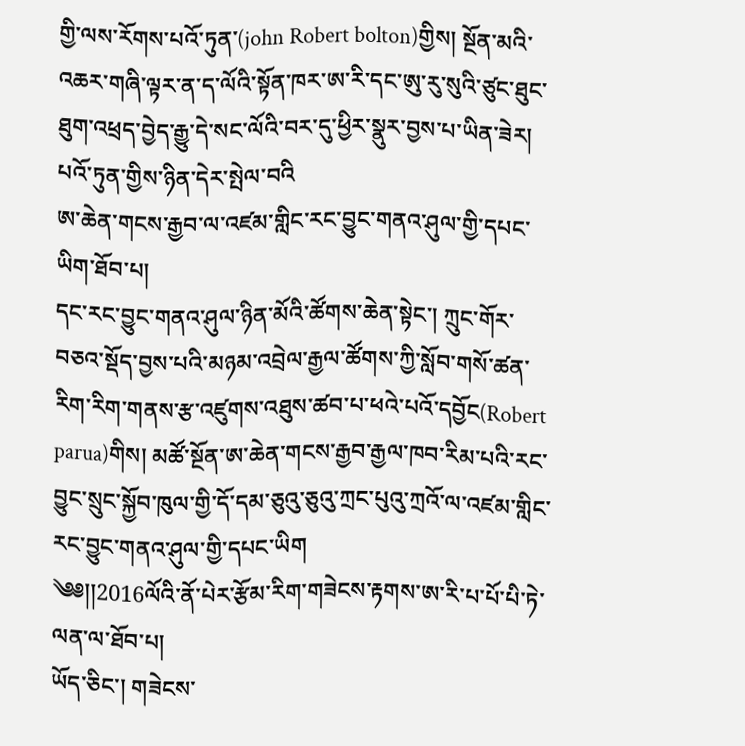གྱི་ལས་རོགས་པའོ་ཏུན་(john Robert bolton)གྱིས། སྔོན་མའི་འཆར་གཞི་ལྟར་ན་ད་ལོའི་སྟོན་ཁར་ཨ་རི་དང་ཨུ་རུ་སུའི་ཙུང་ཐུང་ཐུག་འཕྲད་བྱེད་རྒྱུ་དེ་སང་ལོའི་བར་དུ་ཕྱིར་སྣུར་བྱས་པ་ཡིན་ཟེར། པའོ་ཏུན་གྱིས་ཉིན་དེར་སྤེལ་བའི
ཨ་ཆེན་གངས་རྒྱབ་ལ་འཛམ་གླིང་རང་བྱུང་གནའ་ཤུལ་གྱི་དཔང་ཡིག་ཐོབ་པ།
དང་རང་བྱུང་གནའ་ཤུལ་ཉིན་མོའི་ཚོགས་ཆེན་སྟེང་། ཀྲུང་གོར་བཅའ་སྡོད་བྱས་པའི་མཉམ་འབྲེལ་རྒྱལ་ཚོགས་ཀྱི་སློབ་གསོ་ཚན་རིག་རིག་གནས་རྩ་འཛུགས་འཐུས་ཚབ་པ་ཕའེ་པའོ་དབྱོང(Robert parua)གིས། མཚོ་སྔོན་ཨ་ཆེན་གངས་རྒྱབ་རྒྱལ་ཁབ་རིམ་པའི་རང་བྱུང་སྲུང་སྐྱོབ་ཁུལ་གྱི་དོ་དམ་ཅུའུ་ཅུའུ་ཀྲང་པུའུ་ཀྲའོ་ལ་འཛམ་གླིང་རང་བྱུང་གནའ་ཤུལ་གྱི་དཔང་ཡིག
༄༅།།2016ལོའི་ནོ་པེར་རྩོམ་རིག་གཟེངས་རྟགས་ཨ་རི་པ་པོ་པི་ཏེ་ལན་ལ་ཐོབ་པ།
ཡོད་ཅིང་། གཟེངས་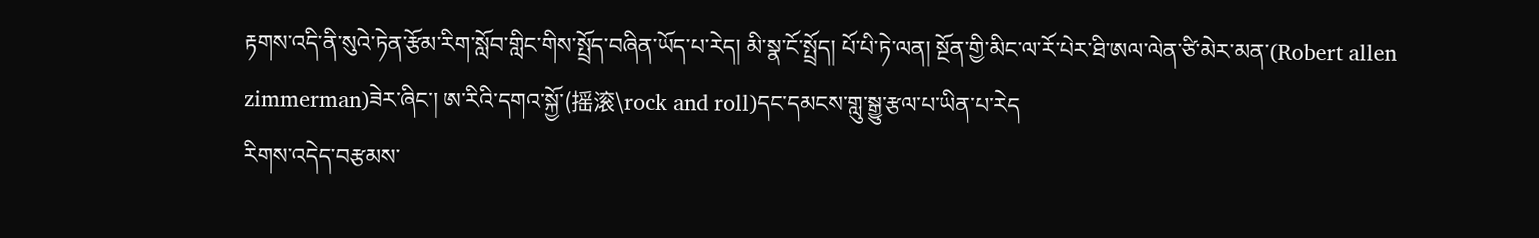རྟགས་འདི་ནི་སུའེ་ཏེན་རྩོམ་རིག་སློབ་གླིང་གིས་སྤྲོད་བཞིན་ཡོད་པ་རེད། མི་སྣ་ངོ་སྤྲོད། པོ་པི་ཏེ་ལན། སྔོན་གྱི་མིང་ལ་རོ་པེར་ཐི་ཨལ་ལེན་ཙི་མེར་མན་(Robert allen zimmerman)ཟེར་ཞིང་། ཨ་རིའི་དགའ་སྐྱོ་(摇滚\rock and roll)དང་དམངས་གླུ་སྒྱུ་རྩལ་པ་ཡིན་པ་རེད
རིགས་འདེད་བརྩམས་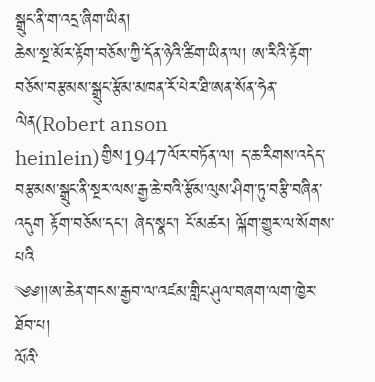སྒྲུང་ནི་ག་འདྲ་ཞིག་ཡིན།
ཆེས་སྔ་མོར་རྟོག་བཅོས་ཀྱི་དོན་ཉེའི་ཚིག་ཡིན་ལ། ཨ་རིའི་རྟོག་བཅོས་བརྩམས་སྒྲུང་རྩོམ་མཁན་རོ་པེར་ཐི་ཨན་སོན་ཧེན་ལེན(Robert anson heinlein)གྱིས1947ལོར་བཏོན་ལ། ད་ཆ་རིགས་འདེད་བརྩམས་སྒྲུང་ནི་སྔར་ལས་རྒྱ་ཆེ་བའི་རྩོམ་ལུས་ཤིག་ཏུ་བརྩི་བཞིན་འདུག རྟོག་བཅོས་དང་། ཞེད་སྣང་། ངོ་མཚར། ལྐོག་གྱུར་ལ་སོགས་པའི
༄༅།།ཨ་ཆེན་གངས་རྒྱབ་ལ་འཛམ་གླིང་ཤུལ་བཞག་ལག་ཁྱེར་ཐོབ་པ།
ལོའི་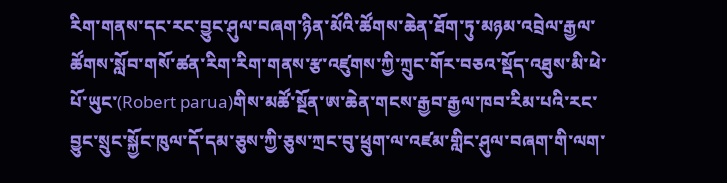རིག་གནས་དང་རང་བྱུང་ཤུལ་བཞག་ཉིན་མོའི་ཚོགས་ཆེན་ཐོག་ཏུ་མཉམ་འབྲེལ་རྒྱལ་ཚོགས་སློབ་གསོ་ཚན་རིག་རིག་གནས་རྩ་འཛུགས་ཀྱི་ཀྲུང་གོར་བཅའ་སྡོད་འཐུས་མི་ཕེ་པོ་ཡུང་(Robert parua)གིས་མཚོ་སྔོན་ཨ་ཆེན་གངས་རྒྱབ་རྒྱལ་ཁབ་རིམ་པའི་རང་བྱུང་སྲུང་སྐྱོང་ཁུལ་དོ་དམ་ཅུས་ཀྱི་ཅུས་ཀྲང་བུ་ཕྲུག་ལ་འཛམ་གླིང་ཤུལ་བཞག་གི་ལག་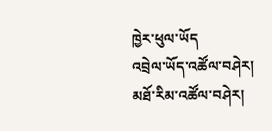ཁྱེར་ཕུལ་ཡོད
འབྲེལ་ཡོད་འཚོལ་བཤེར།
མཐོ་རིམ་འཚོལ་བཤེར།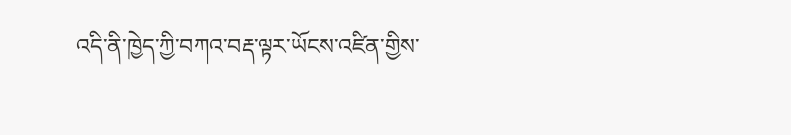འདི་ནི་ཁྱེད་ཀྱི་བཀའ་བརྡ་ལྟར་ཡོངས་འཛིན་གྱིས་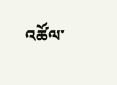འཚོལ་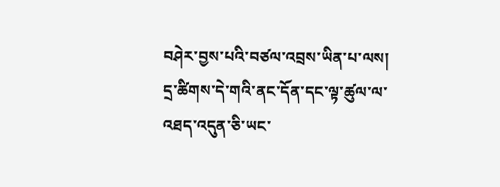བཤེར་བྱས་པའི་བཙལ་འབྲས་ཡིན་པ་ལས། དྲ་ཚིགས་དེ་གའི་ནང་དོན་དང་ལྟ་ཚུལ་ལ་འཐད་འདུན་ཅི་ཡང་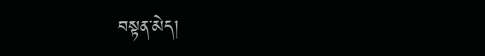བསྟན་མེད།